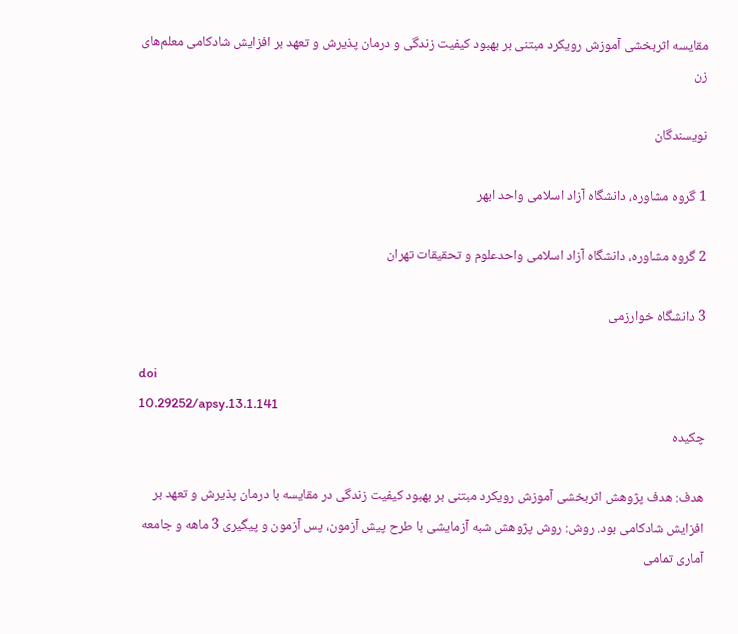مقایسه اثربخشی آموزش رویکرد مبتنی بر بهبود کیفیت زندگی و درمان پذیرش و تعهد بر افزایش شادکامی معلم‌های زن

نویسندگان

1 گروه مشاوره، دانشگاه آزاد اسلامی واحد ابهر

2 گروه مشاوره، دانشگاه آزاد اسلامی واحدعلوم و تحقیقات تهران

3 دانشگاه خوارزمی

doi
10.29252/apsy.13.1.141
چکیده

هدف: هدف پژوهش اثربخشی آموزش رویکرد مبتنی بر بهبود کیفیت زندگی در مقایسه با درمان پذیرش و تعهد بر افزایش شادکامی بود. روش: روش پژوهش شبه آزمایشی با طرح پیش آزمون، پس آزمون و پیگیری 3 ماهه و جامعه آماری تمامی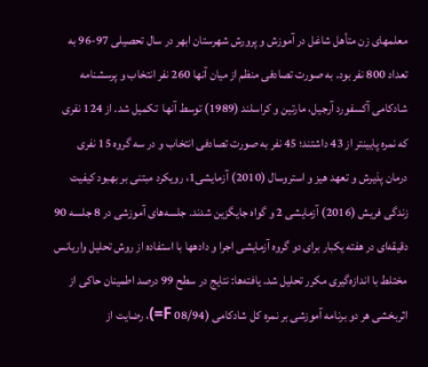معلمهای زن متأهل شاغل در آموزش و پرورش شهرستان ابهر در سال تحصیلی 97-96 به تعداد 800 نفر بود. به صورت تصادفی منظم از میان آنها 260 نفر انتخاب و پرسشنامه شادکامی آکسفورد آرجیل، مارتین و کراسلند (1989) توسط آنها  تکمیل شد. از 124 نفری که نمره پایینتر از 43 داشتند؛ 45 نفر به صورت تصادفی انتخاب و در سه گروه 15 نفری درمان پذیرش و تعهد هیز و استروسال (2010) آزمایشی1، رویکرد مبتنی بر بهبود کیفیت زندگی فریش (2016) آزمایشی 2 و گواه جایگزین شدند. جلسه‌های آموزشی در 8 جلسه 90 دقیقه‌ای در هفته یکبار برای دو گروه آزمایشی اجرا و دادهها با استفاده از روش تحلیل واریانس مختلط با اندازه‌گیری مکرر تحلیل شد. یافته‌ها: نتایج در سطح 99 درصد اطمینان حاکی از اثربخشی هر دو برنامه آموزشی بر نمره کل شادکامی (08/94 F=)، رضایت از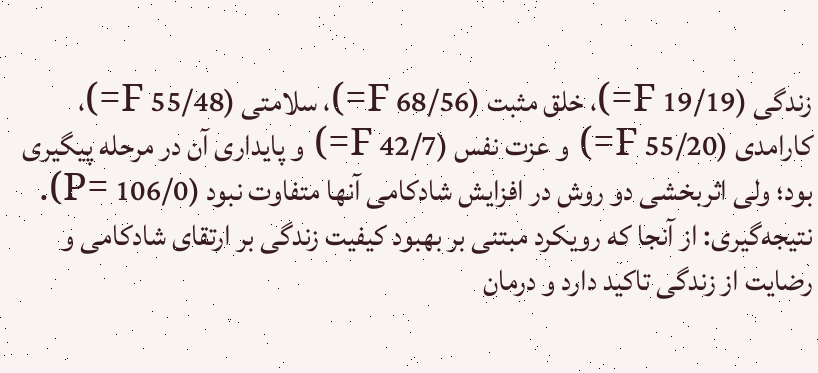زندگی (19/19 F=)، خلق مثبت (68/56 F=)، سلامتی (55/48 F=)، کارامدی (55/20 F=) و عزت نفس (42/7 F=) و پایداری آن در مرحله پیگیری بود؛ ولی اثربخشی دو روش در افزایش شادکامی آنها متفاوت نبود (106/0 =P). نتیجه‌گیری: از آنجا که رویکرد مبتنی بر بهبود کیفیت زندگی بر ارتقای شادکامی و رضایت از زندگی تاکید دارد و درمان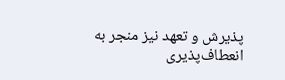پذیرش و تعهد نیز منجر به انعطاف‌پذیری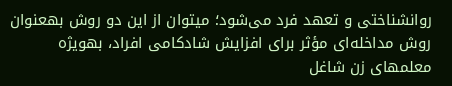روانشناختی و تعهد فرد می‌شود؛ میتوان از این دو روش بهعنوان روش مداخله‌ای مؤثر برای افزایش شادکامی افراد، بهویژه معلمهای زن شاغل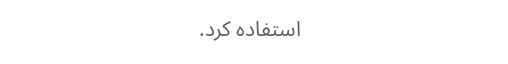استفاده کرد.